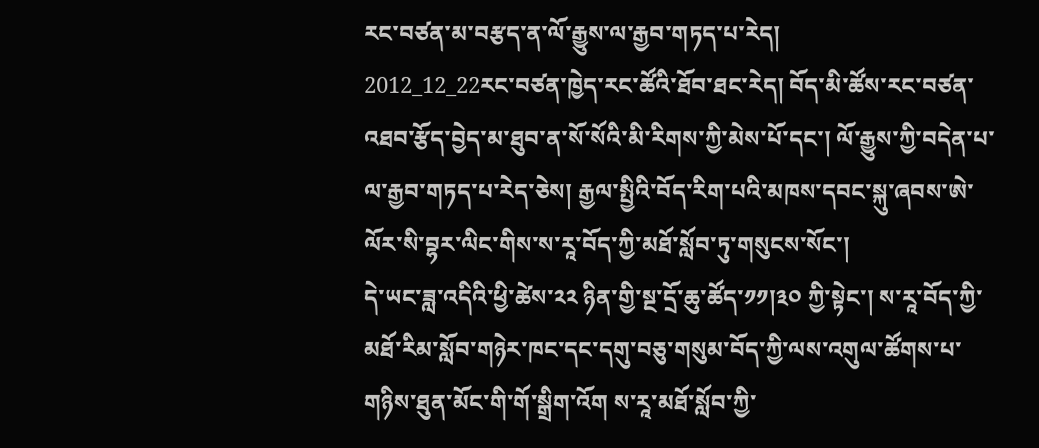རང་བཙན་མ་བརྩད་ན་ལོ་རྒྱུས་ལ་རྒྱབ་གཏད་པ་རེད།
2012_12_22རང་བཙན་ཁྱེད་རང་ཚོའི་ཐོབ་ཐང་རེད། བོད་མི་ཚོས་རང་བཙན་འཐབ་རྩོད་བྱེད་མ་ཐུབ་ན་སོ་སོའི་མི་རིགས་ཀྱི་མེས་པོ་དང་། ལོ་རྒྱུས་ཀྱི་བདེན་པ་ལ་རྒྱབ་གཏད་པ་རེད་ཅེས། རྒྱལ་སྤྱིའི་བོད་རིག་པའི་མཁས་དབང་སྐུ་ཞབས་ཨེ་ལོར་སི་བྷར་ལིང་གིས་ས་རཱ་བོད་ཀྱི་མཐོ་སློབ་ཏུ་གསུངས་སོང་།
དེ་ཡང་ཟླ་འདིའི་ཕྱི་ཚེས་༢༢ ཉིན་གྱི་སྔ་དྲོ་ཆུ་ཚོད་༡༡།༣༠ ཀྱི་སྟེང་། ས་རཱ་བོད་ཀྱི་མཐོ་རིམ་སློབ་གཉེར་ཁང་དང་དགུ་བཅུ་གསུམ་བོད་ཀྱི་ལས་འགུལ་ཚོགས་པ་གཉིས་ཐུན་མོང་གི་གོ་སྒྲིག་འོག ས་རཱ་མཐོ་སློབ་ཀྱི་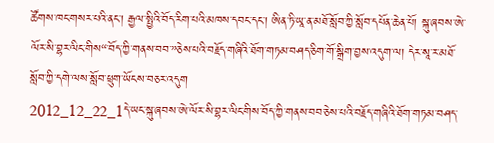ཚོགས་ཁང་གསར་པའི་ནང་། རྒྱལ་སྤྱིའི་བོད་རིག་པའི་མཁས་དབང་དང་། ཨིན་ཏི་ཡཱ་ན་མཐོ་སློབ་ཀྱི་སློབ་དཔོན་ཆེན་པོ། སྐུ་ཞབས་ཨེ་ལོར་སི་བྷར་ལིང་གིས“་བོད་ཀྱི་གནས་བབ་”ཅེས་པའི་བརྗོད་གཞིའི་ཐོག་གཏམ་བཤད་ཅིག་གོ་སྒྲིག་བྱས་འདུག་ལ། དེར་སཱ་ར་མཐོ་སློབ་ཀྱི་དགེ་ལས་སློབ་ཕྲུག་ཡོངས་བཅར་འདུག
2012_12_22_1དེ་ཡང་སྐུ་ཞབས་ཨེ་ལོར་སི་བྷར་ལིང་གིས་བོད་ཀྱི་གནས་བབ་ཅེས་པའི་བརྗོད་གཞིའི་ཐོག་གཏམ་བཤད་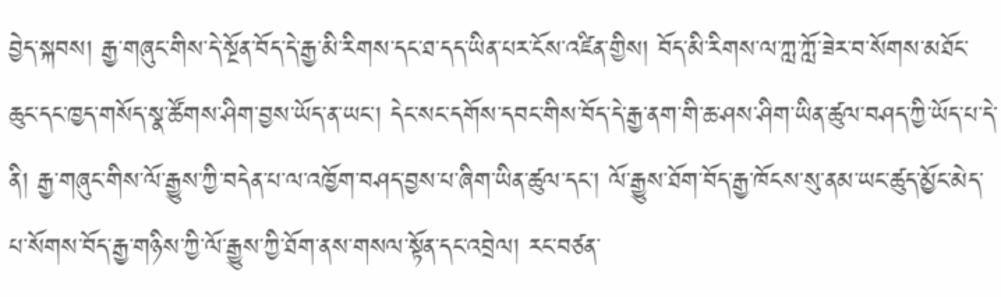བྱེད་སྐབས། རྒྱ་གཞུང་གིས་དེ་སྔོན་བོད་དེ་རྒྱ་མི་རིགས་དང་ཐ་དད་ཡིན་པར་ངོས་འཛིན་གྱིས། བོད་མི་རིགས་ལ་ཀླ་ཀློ་ཟེར་བ་སོགས་མཐོང་ཆུང་དང་ཁྱད་གསོད་སྣ་ཚོགས་ཤིག་བྱས་ཡོད་ན་ཡང་། དེང་སང་དགོས་དབང་གིས་བོད་དེ་རྒྱ་ནག་གི་ཆ་ཤས་ཤིག་ཡིན་ཚུལ་བཤད་ཀྱི་ཡོད་པ་དེ་ནི། རྒྱ་གཞུང་གིས་ལོ་རྒྱུས་ཀྱི་བདེན་པ་ལ་འཁྱོག་བཤད་བྱས་པ་ཞིག་ཡིན་ཚུལ་དང་། ལོ་རྒྱུས་ཐོག་བོད་རྒྱ་ཁོངས་སུ་ནམ་ཡང་ཚུད་མྱོང་མེད་པ་སོགས་བོད་རྒྱ་གཉིས་ཀྱི་ལོ་རྒྱུས་ཀྱི་ཐོག་ནས་གསལ་སྟོན་དང་འབྲེལ། རང་བཙན་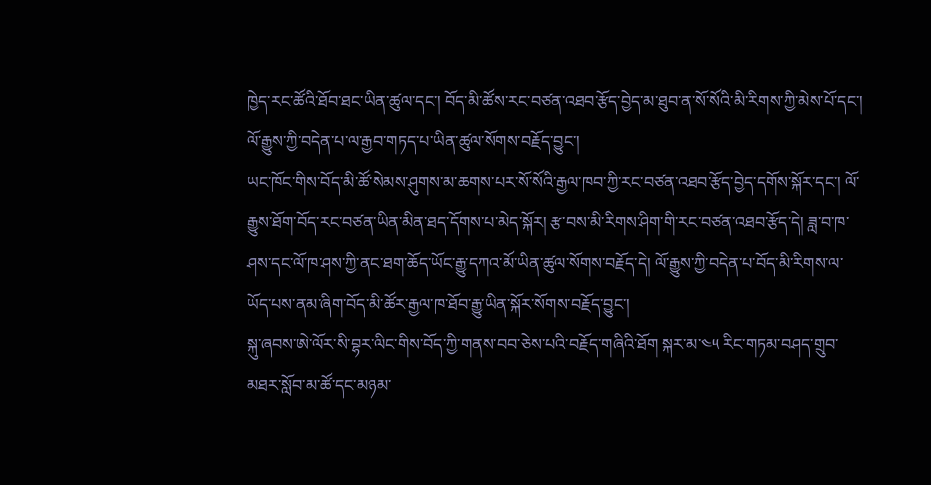ཁྱེད་རང་ཚོའི་ཐོབ་ཐང་ཡིན་ཚུལ་དང་། བོད་མི་ཚོས་རང་བཙན་འཐབ་རྩོད་བྱེད་མ་ཐུབ་ན་སོ་སོའི་མི་རིགས་ཀྱི་མེས་པོ་དང་། ལོ་རྒྱུས་ཀྱི་བདེན་པ་ལ་རྒྱབ་གཏད་པ་ཡིན་ཚུལ་སོགས་བརྗོད་བྱུང་།
ཡང་ཁོང་གིས་བོད་མི་ཚོ་སེམས་ཤུགས་མ་ཆགས་པར་སོ་སོའི་རྒྱལ་ཁབ་ཀྱི་རང་བཙན་འཐབ་རྩོད་བྱེད་དགོས་སྐོར་དང་། ལོ་རྒྱུས་ཐོག་བོད་རང་བཙན་ཡིན་མིན་ཐད་དོགས་པ་མེད་སྐོར། རྩ་བས་མི་རིགས་ཤིག་གི་རང་བཙན་འཐབ་རྩོད་དེ། ཟླ་བ་ཁ་ཤས་དང་ལོ་ཁ་ཤས་ཀྱི་ནང་ཐག་ཆོད་ཡོང་རྒྱུ་དཀའ་མོ་ཡིན་ཚུལ་སོགས་བརྗོད་དེ། ལོ་རྒྱུས་ཀྱི་བདེན་པ་བོད་མི་རིགས་ལ་ཡོད་པས་ནམ་ཞིག་བོད་མི་ཚོར་རྒྱལ་ཁ་ཐོབ་རྒྱུ་ཡིན་སྐོར་སོགས་བརྗོད་བྱུང་།
སྐུ་ཞབས་ཨེ་ལོར་སི་བྷར་ལིང་གིས་བོད་ཀྱི་གནས་བབ་ཅེས་པའི་བརྗོད་གཞིའི་ཐོག སྐར་མ་༤༥ རིང་གཏམ་བཤད་གྲུབ་མཐར་སློབ་མ་ཚོ་དང་མཉམ་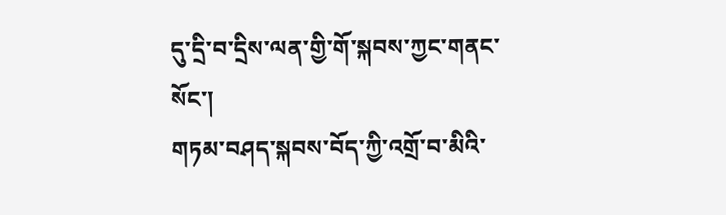དུ་དྲི་བ་དྲིས་ལན་གྱི་གོ་སྐབས་ཀྱང་གནང་སོང་།
གཏམ་བཤད་སྐབས་བོད་ཀྱི་འགྲོ་བ་མིའི་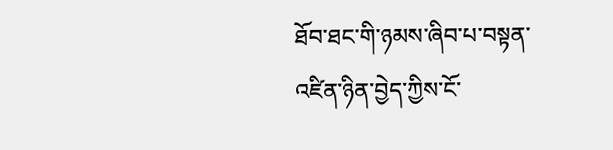ཐོབ་ཐང་གི་ཉམས་ཞིབ་པ་བསྟན་འཛིན་ཉིན་བྱེད་ཀྱིས་ངོ་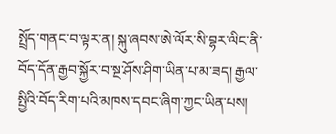སྤྲོད་གནང་བ་ལྟར་ན། སྐུ་ཞབས་ཨེ་ལོར་སི་བྷར་ལིང་ནི་བོད་དོན་རྒྱབ་སྐྱོར་བ་སྔ་ཤོས་ཤིག་ཡིན་པ་མ་ཟད། རྒྱལ་སྤྱིའི་བོད་རིག་པའི་མཁས་དབང་ཞིག་ཀྱང་ཡིན་པས།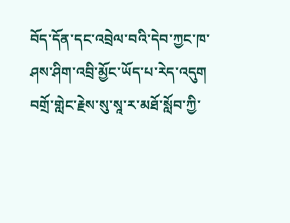བོད་དོན་དང་འབྲེལ་བའི་དེབ་ཀྱང་ཁ་ཤས་ཤིག་འབྲི་མྱོང་ཡོད་པ་རེད་འདུག བགྲོ་གླེང་རྗེས་སུ་སཱ་ར་མཐོ་སློབ་ཀྱི་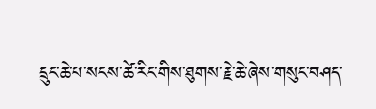དྲུང་ཆེ་པ་སངས་ཚེ་རིང་གིས་ཐུགས་རྗེ་ཆེ་ཞེས་གསུང་བཤད་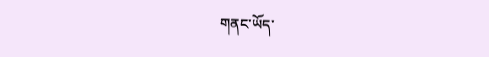གནང་ཡོད་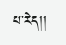པ་རེད།།